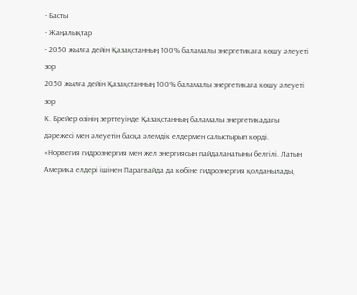- Басты
- Жаңалықтар
- 2050 жылға дейін Қазақстанның 100% баламалы энергетикаға көшу әлеуеті зор
2050 жылға дейін Қазақстанның 100% баламалы энергетикаға көшу әлеуеті зор
К. Брейер өзінің зерттеуінде Қазақстанның баламалы энергетикадағы дәрежесі мен әлеуетін басқа әлемдік елдермен салыстырып көрді.
«Норвегия гидроэнергия мен жел энергиясын пайдаланатыны белгілі. Латын Америка елдері ішінен Парагвайда да көбіне гидроэнергия қолданылады,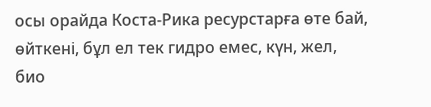осы орайда Коста-Рика ресурстарға өте бай, өйткені, бұл ел тек гидро емес, күн, жел, био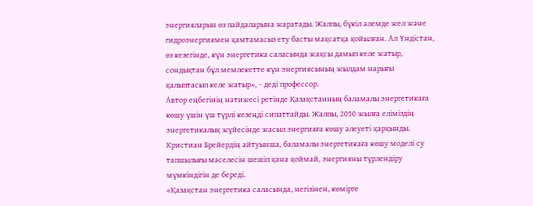энергияларын өз пайдаларына жаратады. Жалпы, бүкіл әлемде жел және гидроэнергиямен қамтамасыз ету басты мақсатқа қойылған. Ал Үндістан, өз кезегінде, күн энергетика саласында жақсы дамып келе жатыр, сондықтан бұл мемлекетте күн энергиясының жылдам нарығы қалыптасып келе жатыр», - деді профессор.
Автор еңбегінің нәтижесі ретінде Қазақстанның баламалы энергетикаға көшу үшін үш түрлі кезеңді сипаттайды. Жалпы, 2050 жылға еліміздің энергетикалық жүйесінде жасыл энергияға көшу әлеуеті қарқынды.
Кристиан Брейердің айтуынша, баламалы энергетикаға көшу моделі су тапшылығы мәселесін шешіп қана қоймай, энергияны түрлендіру мүмкіндігін де береді.
«Қазақстан энергетика саласында, негізінен, көмірге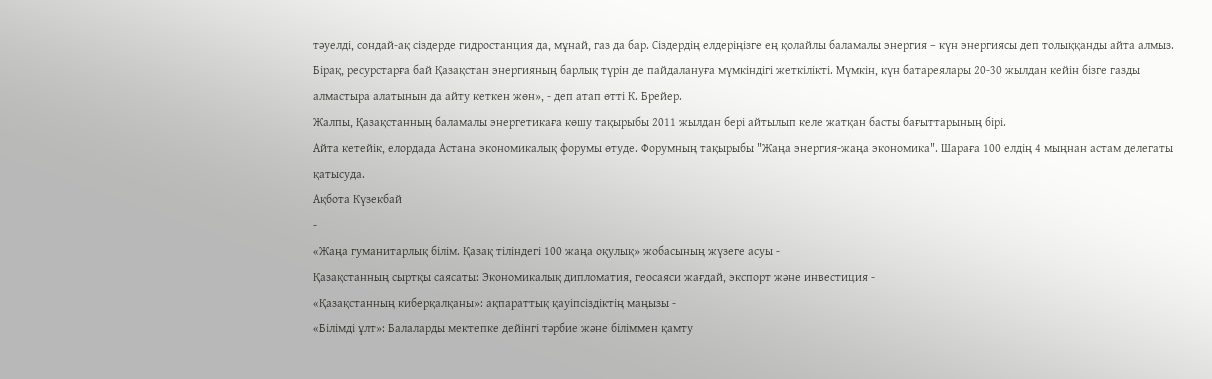тәуелді, сондай-ақ сіздерде гидростанция да, мұнай, газ да бар. Сіздердің елдеріңізге ең қолайлы баламалы энергия – күн энергиясы деп толыққанды айта алмыз. Бірақ, ресурстарға бай Қазақстан энергияның барлық түрін де пайдалануға мүмкіндігі жеткілікті. Мүмкін, күн батареялары 20-30 жылдан кейін бізге газды алмастыра алатынын да айту кеткен жөн», - деп атап өтті К. Брейер.
Жалпы, Қазақстанның баламалы энергетикаға көшу тақырыбы 2011 жылдан бері айтылып келе жатқан басты бағыттарының бірі.
Айта кетейік, елордада Астана экономикалық форумы өтуде. Форумның тақырыбы "Жаңа энергия-жаңа экономика". Шараға 100 елдің 4 мыңнан астам делегаты қатысуда.
Ақбота Күзекбай
-
«Жаңа гуманитарлық білім. Қазақ тіліндегі 100 жаңа оқулық» жобасының жүзеге асуы -
Қазақстанның сыртқы саясаты: Экономикалық дипломатия, геосаяси жағдай, экспорт және инвестиция -
«Қазақстанның киберқалқаны»: ақпараттық қауіпсіздіктің маңызы -
«Білімді ұлт»: Балаларды мектепке дейінгі тәрбие және біліммен қамту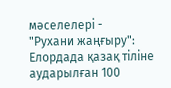мәселелері -
"Рухани жаңғыру": Елордада қазақ тіліне аударылған 100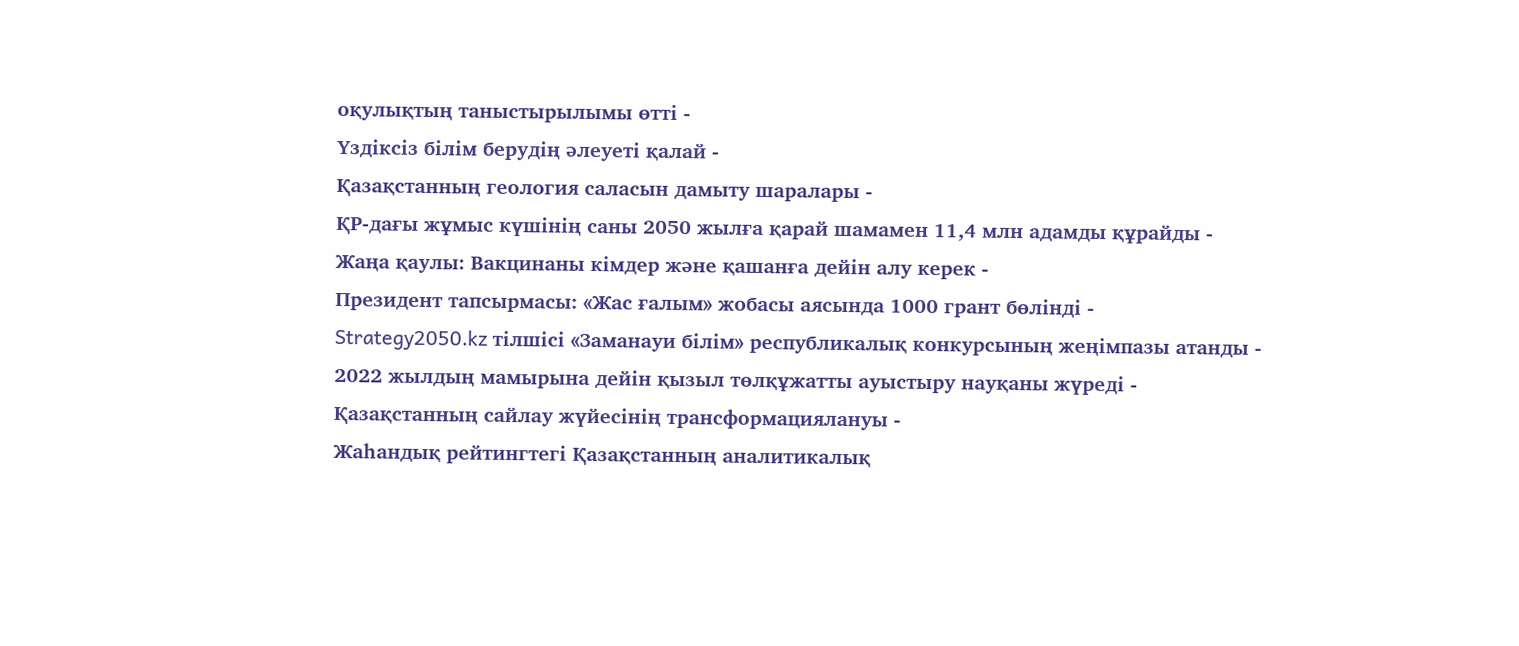оқулықтың таныстырылымы өтті -
Үздіксіз білім берудің әлеуеті қалай -
Қазақстанның геология саласын дамыту шаралары -
ҚР-дағы жұмыс күшінің саны 2050 жылға қарай шамамен 11,4 млн адамды құрайды -
Жаңа қаулы: Вакцинаны кімдер және қашанға дейін алу керек -
Президент тапсырмасы: «Жас ғалым» жобасы аясында 1000 грант бөлінді -
Strategy2050.kz тілшісі «Заманауи білім» республикалық конкурсының жеңімпазы атанды -
2022 жылдың мамырына дейін қызыл төлқұжатты ауыстыру науқаны жүреді -
Қазақстанның сайлау жүйесінің трансформациялануы -
Жаһандық рейтингтегі Қазақстанның аналитикалық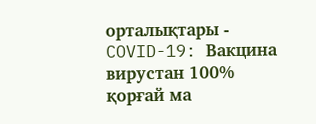орталықтары -
COVID-19: Вакцина вирустан 100% қорғай ма